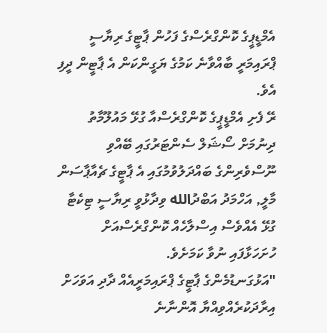އެމްޑީޕީގެ ކޮންގްރެސްގެ ފަހުން ޕާޓީގެ ރިޔާސީ ޕްރައިމަރީ ބާއްވާނެ ކަމުގެ ޔަގީންކަން އެ ޕާޓީން ދީފި އެވެ.
ރޭ ފެށި އެމްޑީޕީގެ ކޮންގްރެސްއާ ގުޅޭ މައުލޫމާތު ދިނުމަށް ސޯޝަލް ސެންޓަރުގައި ބޭއްވި ނޫސްވެރިންގެ ބައްދަލުވުމުގައި އެ ޕާޓީގެ ޗެއާޕާސަން މާލީ, އަހްމަދު އަބްދުالله ވިދާޅުވީ ރިޔާސީ ޓިކެޓާ ގުޅޭ އެއްވެސް އިސްލާހެއް ކޮންގްރެސްއަށް ހުށަހަޅާފައި ނުވާ ކަމަށެވެ.
"އަޅުގަނޑުމެންގެ ޕާޓީގެ ޕްރައިމަރީއެއް ދާދި އަވަހަށް އިރާދަކުރެއްވިއްޔާ އޮންނާނެ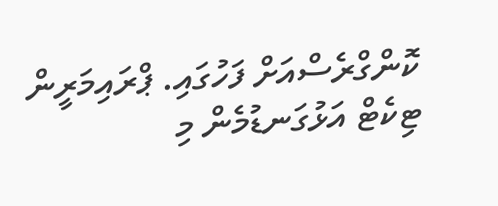ކޮންގްރެސްއަށް ފަހުގައި. ޕްރައިމަރީން ޓިކެޓް އަޅުގަނޑުމެން މި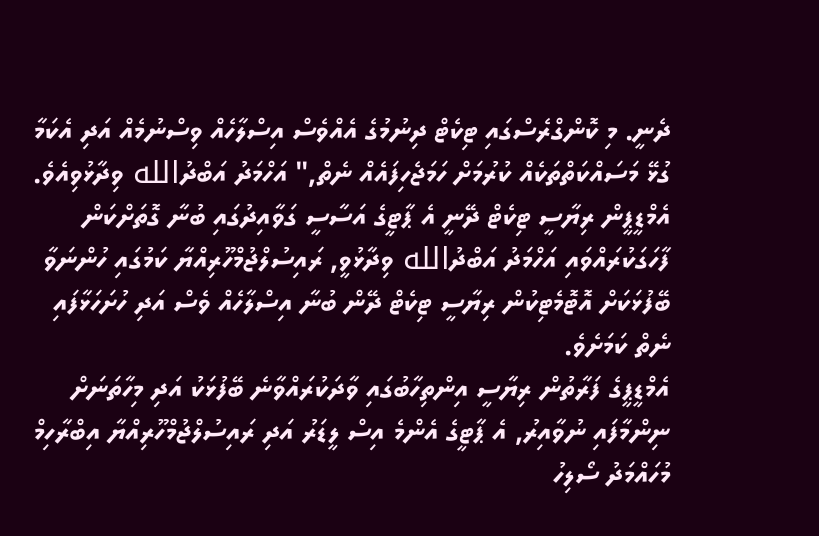ދެނީ. މި ކޮންގްރެސްގައި ޓިކެޓް ދިނުމުގެ އެއްވެސް އިސްލާހެއް ވިސްނުމެއް އަދި އެކަމާ ގުޅޭ މަސައްކަތްތަކެއް ކުރުމަށް ހަމަޖެހިފައެއް ނެތް," އަހްމަދު އަބްދުالله ވިދާޅުވިއެވެ.
އެމްޑީޕީން ރިޔާސީ ޓިކެޓް ދޭނީ އެ ޕާޓީގެ އަސާސީ ގަވާއިދުގައި ބުނާ ގޮތަށްކަން ފާހަގަކުރައްވައި އަހްމަދު އަބްދުالله ވިދާޅުވީ, ރައިސުލްޖުމްހޫރިއްޔާ ކަމުގައި ހުންނަވާ ބޭފުޅަކަށް އޮޓޮމެޓިކުން ރިޔާސީ ޓިކެޓް ދޭން ބުނާ އިސްލާހެއް ވެސް އަދި ހުށަހަޅާފައި ނެތް ކަމަށެވެ.
އެމްޑީޕީގެ ފަރާތުން ރިޔާސީ އިންތިހާބުގައި ވާދަކުރައްވާނެ ބޭފުޅަކު އަދި މިހާތަނަށް ނިންމާފައި ނުވާއިރު, އެ ޕާޓީގެ އެންމެ އިސް ލީޑަރު އަދި ރައިސުލްޖުމްހޫރިއްޔާ އިބްރާހިމް މުހައްމަދު ސޯލިހު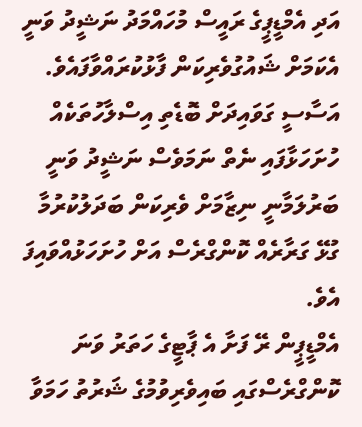އަދި އެމްޑީޕީގެ ރައީސް މުހައްމަދު ނަޝީދު ވަނީ އެކަމަށް ޝައުގުވެރިކަން ފާޅުކުރައްވާފައެވެ.
އަސާސީ ގަވައިދަށް ބޮޑެތި އިސްލާހުތަކެއް ހުށަހަޅާފައި ނެތް ނަމަވެސް ނަޝީދު ވަނީ ބަރުލަމާނީ ނިޒާމަށް ވެރިކަން ބަދަލުކުރުމާ ގުޅޭ ގަރާރެއް ކޮންގްރެސް އަށް ހުށަހަޅުއްވައިފަ އެވެ.
އެމްޑީޕީން ރޭ ފަށާ އެ ޕާޓީގެ ހަތަރު ވަނަ ކޮންގްރެސްގައި ބައިވެރިވުމުގެ ޝަރުތު ހަމަވާ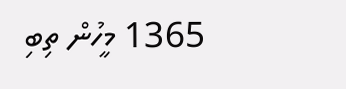1365 މީހުން ތިބި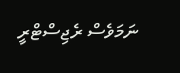ނަމަވެސް ރެޖިސްޓްރީ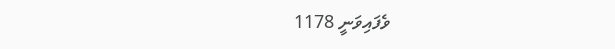ވެފައިވަނީ 1178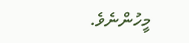މީހުންނެވެ.